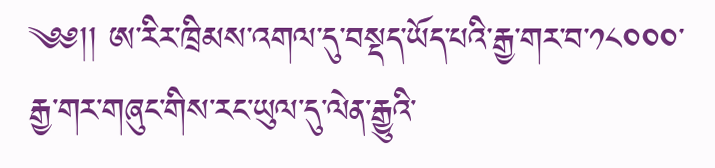༄༅།། ཨ་རིར་ཁྲིམས་འགལ་དུ་བསྡད་ཡོད་པའི་རྒྱ་གར་བ་༡༨༠༠༠་རྒྱ་གར་གཞུང་གིས་རང་ཡུལ་དུ་ལེན་རྒྱུའི་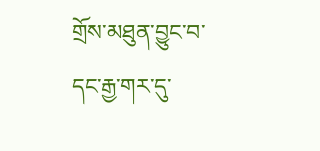གྲོས་མཐུན་བྱུང་བ་དང་རྒྱ་གར་དུ་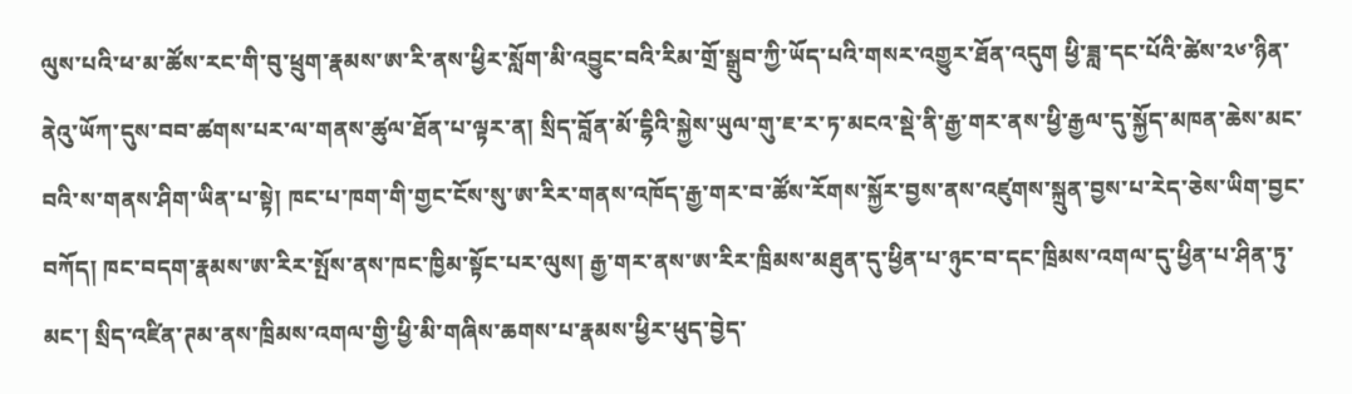ལུས་པའི་ཕ་མ་ཚོས་རང་གི་བུ་ཕྲུག་རྣམས་ཨ་རི་ནས་ཕྱིར་སློག་མི་འབྱུང་བའི་རིམ་གྲོ་སྒྲུབ་ཀྱི་ཡོད་པའི་གསར་འགྱུར་ཐོན་འདུག ཕྱི་ཟླ་དང་པོའི་ཚེས་༢༦་ཉིན་ནེའུ་ཡོཀ་དུས་བབ་ཚགས་པར་ལ་གནས་ཚུལ་ཐོན་པ་ལྟར་ན། སྲིད་བློན་མོ་དྷིའི་སྐྱེས་ཡུལ་གུ་ཇ་ར་ཏ་མངའ་སྡེ་ནི་རྒྱ་གར་ནས་ཕྱི་རྒྱལ་དུ་སྐྱོད་མཁན་ཆེས་མང་བའི་ས་གནས་ཤིག་ཡིན་པ་སྟེ། ཁང་པ་ཁག་གི་གྱང་ངོས་སུ་ཨ་རིར་གནས་འཁོད་རྒྱ་གར་བ་ཚོས་རོགས་སྐྱོར་བྱས་ནས་འཛུགས་སྐྲུན་བྱས་པ་རེད་ཅེས་ཡིག་བྱང་བཀོད། ཁང་བདག་རྣམས་ཨ་རིར་སྤོས་ནས་ཁང་ཁྱིམ་སྟོང་པར་ལུས། རྒྱ་གར་ནས་ཨ་རིར་ཁྲིམས་མཐུན་དུ་ཕྱིན་པ་ཉུང་བ་དང་ཁྲིམས་འགལ་དུ་ཕྱིན་པ་ཤིན་ཏུ་མང་། སྲིད་འཛིན་ཊམ་ནས་ཁྲིམས་འགལ་གྱི་ཕྱི་མི་གཞིས་ཆགས་པ་རྣམས་ཕྱིར་ཕུད་བྱེད་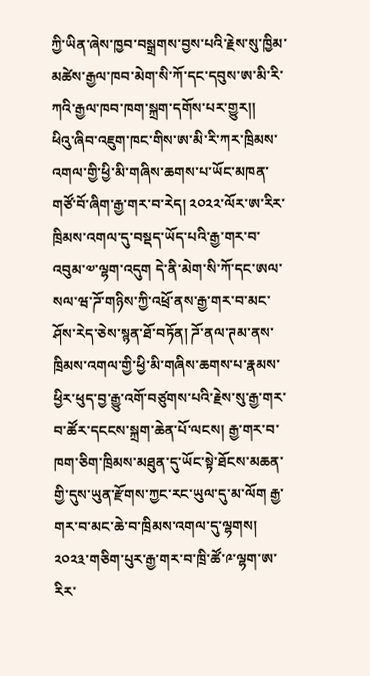ཀྱི་ཡིན་ཞེས་ཁྱབ་བསྒྲགས་བྱས་པའི་རྗེས་སུ་ཁྱིམ་མཚེས་རྒྱལ་ཁབ་མེག་སི་ཀོ་དང་དབུས་ཨ་མི་རི་ཀའི་རྒྱལ་ཁབ་ཁག་སྐྲག་དགོས་པར་གྱུར།།
ཕིའུ་ཞིབ་འཇུག་ཁང་གིས་ཨ་མི་རི་ཀར་ཁྲིམས་འགལ་གྱི་ཕྱི་མི་གཞིས་ཆགས་པ་ཡོང་མཁན་གཙོ་བོ་ཞིག་རྒྱ་གར་བ་རེད། ༢༠༢༢་ལོར་ཨ་རིར་ཁྲིམས་འགལ་དུ་བསྡད་ཡོད་པའི་རྒྱ་གར་བ་འབུམ་༧་ལྷག་འདུག དེ་ནི་མེག་སི་ཀོ་དང་ཨལ་སལ་ཝ་ཌོ་གཉིས་ཀྱི་འཕྲོ་ནས་རྒྱ་གར་བ་མང་ཤོས་རེད་ཅེས་སྙན་ཐོ་བཏོན། ཌོ་ནལ་ཊམ་ནས་ཁྲིམས་འགལ་གྱི་ཕྱི་མི་གཞིས་ཆགས་པ་རྣམས་ཕྱིར་ཕུད་བྱ་རྒྱུ་འགོ་བཙུགས་པའི་རྗེས་སུ་རྒྱ་གར་བ་ཚོར་དངངས་སྐྲག་ཆེན་པོ་ལངས། རྒྱ་གར་བ་ཁག་ཅིག་ཁྲིམས་མཐུན་དུ་ཡོང་སྟེ་ཐོངས་མཆན་གྱི་དུས་ཡུན་རྫོགས་ཀྱང་རང་ཡུལ་དུ་མ་ལོག རྒྱ་གར་བ་མང་ཆེ་བ་ཁྲིམས་འགལ་དུ་ལྷགས། ༢༠༢༣་གཅིག་པུར་རྒྱ་གར་བ་ཁྲི་ཚོ་༩་ལྷག་ཨ་རིར་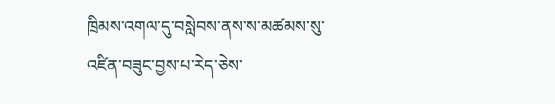ཁྲིམས་འགལ་དུ་བསླེབས་ནས་ས་མཚམས་སུ་འཛིན་བཟུང་བྱས་པ་རེད་ཅེས་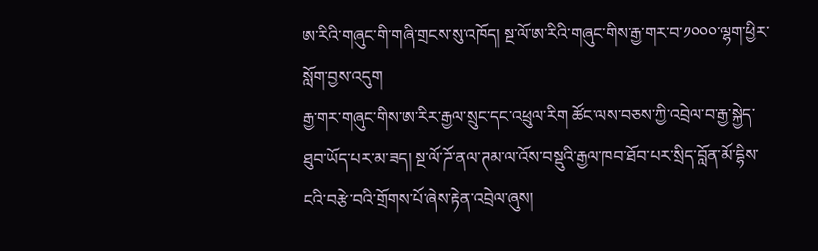ཨ་རིའི་གཞུང་གི་གཞི་གྲངས་སུ་འཁོད། སྔ་ལོ་ཨ་རིའི་གཞུང་གིས་རྒྱ་གར་བ་༡༠༠༠་ལྷག་ཕྱིར་སློག་བྱས་འདུག
རྒྱ་གར་གཞུང་གིས་ཨ་རིར་རྒྱལ་སྲུང་དང་འཕྲུལ་རིག ཚོང་ལས་བཅས་ཀྱི་འབྲེལ་བ་རྒྱ་སྐྱེད་ཐུབ་ཡོད་པར་མ་ཟད། སྔ་ལོ་ཌོ་ནལ་ཊམ་ལ་འོས་བསྡུའི་རྒྱལ་ཁབ་ཐོབ་པར་སྲིད་བློན་མོ་དྷིས་ངའི་བརྩེ་བའི་གྲོགས་པོ་ཞེས་རྟེན་འབྲེལ་ཞུས།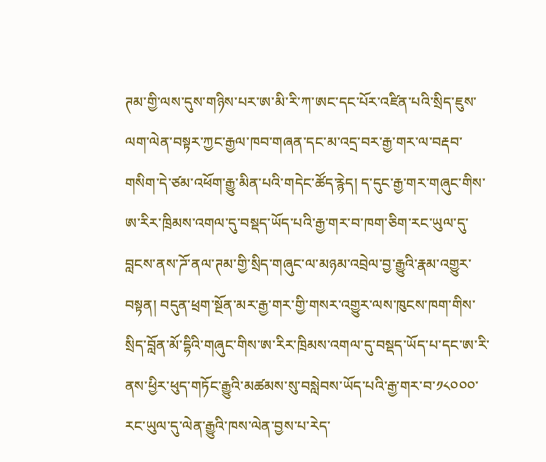ཊམ་གྱི་ལས་དུས་གཉིས་པར་ཨ་མི་རི་ཀ་ཨང་དང་པོར་འཛིན་པའི་སྲིད་ཇུས་ལག་ལེན་བསྟར་ཀྱང་རྒྱལ་ཁབ་གཞན་དང་མ་འདྲ་བར་རྒྱ་གར་ལ་བརྡབ་གསིག་དེ་ཙམ་འཕོག་རྒྱུ་མིན་པའི་གདེང་ཚོད་རྙེད། ད་དུང་རྒྱ་གར་གཞུང་གིས་ཨ་རིར་ཁྲིམས་འགལ་དུ་བསྡད་ཡོད་པའི་རྒྱ་གར་བ་ཁག་ཅིག་རང་ཡུལ་དུ་བླངས་ནས་ཌོ་ནལ་ཊམ་གྱི་སྲིད་གཞུང་ལ་མཉམ་འབྲེལ་བྱ་རྒྱུའི་རྣམ་འགྱུར་བསྟན། བདུན་ཕྲག་སྔོན་མར་རྒྱ་གར་གྱི་གསར་འགྱུར་ལས་ཁུངས་ཁག་གིས་སྲིད་བློན་མོ་དྷིའི་གཞུང་གིས་ཨ་རིར་ཁྲིམས་འགལ་དུ་བསྡད་ཡོད་པ་དང་ཨ་རི་ནས་ཕྱིར་ཕུད་གཏོང་རྒྱུའི་མཚམས་སུ་བསླེབས་ཡོད་པའི་རྒྱ་གར་བ་༡༨༠༠༠་རང་ཡུལ་དུ་ལེན་རྒྱུའི་ཁས་ལེན་བྱས་པ་རེད་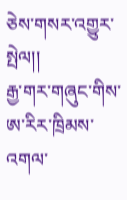ཅེས་གསར་འགྱུར་སྤེལ།།
རྒྱ་གར་གཞུང་གིས་ཨ་རིར་ཁྲིམས་འགལ་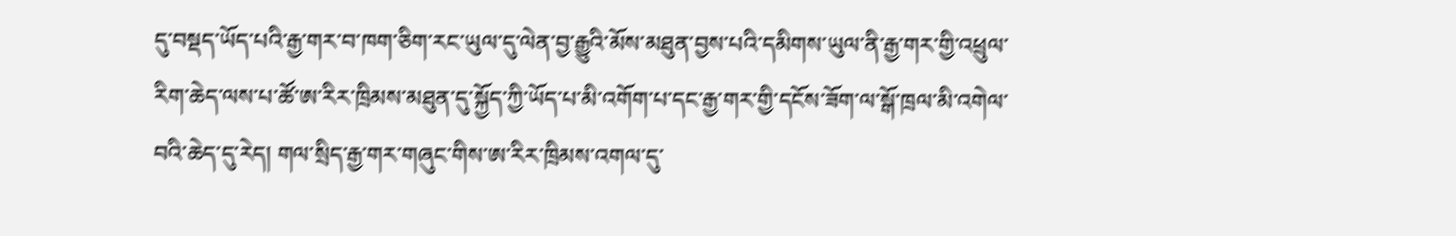དུ་བསྡད་ཡོད་པའི་རྒྱ་གར་བ་ཁག་ཅིག་རང་ཡུལ་དུ་ལེན་བྱ་རྒྱུའི་མོས་མཐུན་བྱས་པའི་དམིགས་ཡུལ་ནི་རྒྱ་གར་གྱི་འཕྲུལ་རིག་ཆེད་ལས་པ་ཚོ་ཨ་རིར་ཁྲིམས་མཐུན་དུ་སྐྱོད་ཀྱི་ཡོད་པ་མི་འགོག་པ་དང་རྒྱ་གར་གྱི་དངོས་ཟོག་ལ་སྒོ་ཁྲལ་མི་འགེལ་བའི་ཆེད་དུ་རེད། གལ་སྲིད་རྒྱ་གར་གཞུང་གིས་ཨ་རིར་ཁྲིམས་འགལ་དུ་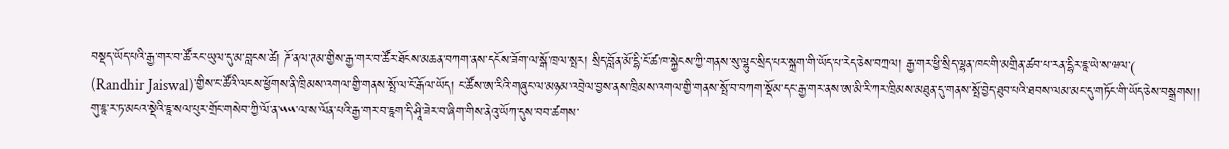བསྡད་ཡོད་པའི་རྒྱ་གར་བ་ཚོ་རང་ཡུལ་དུ་མ་བླངས་ཚེ། ཌོ་ནལ་ཊམ་གྱིས་རྒྱ་གར་བ་ཚོར་ཐོངས་མཆན་བཀག་ནས་དངོས་ཟོག་ལ་སྒོ་ཁྲལ་སྤར། སྲིད་བློན་མོ་དྷི་ངོ་ཚ་ཁ་སྐྱེངས་ཀྱི་གནས་སུ་ལྷུང་སྲིད་པར་སྐྲག་གི་ཡོད་པ་རེད་ཅེས་བཀྲལ། རྒྱ་གར་ཕྱི་སྲིད་ལྷན་ཁང་གི་མགྲིན་ཚབ་པ་རན་དྷིར་ཇཱ་ཡེ་ས་ཝལ་(
(Randhir Jaiswal)་གྱིས་ང་ཚོའི་ལངས་ཕྱོགས་ནི་ཁྲིམས་འགལ་གྱི་གནས་སྤོ་ལ་ངོ་རྒོལ་ཡོད། ང་ཚོས་ཨ་རིའི་གཞུང་ལ་མཉམ་འབྲེལ་བྱས་ནས་ཁྲིམས་འགལ་གྱི་གནས་སྤོ་བ་བཀག་སྡོམ་དང་རྒྱ་གར་ནས་ཨ་མི་རི་ཀར་ཁྲིམས་མཐུན་དུ་གནས་སྤོ་བྱེད་ཐུབ་པའི་ཐབས་ལམ་མང་དུ་གཏོང་གི་ཡོད་ཅེས་བསྒྲགས།།
གུ་ཇཱ་ར་ཏ་མངའ་སྡེའི་ཇཱ་སལ་པུར་གྲོང་གསེབ་ཀྱི་ལོ་ན་༥༥་ལ་ས་ལོན་པའི་རྒྱ་གར་བ་ཇཱག་དི་ཤཱི་ཟེར་བ་ཞིག་གིས་ནེའུ་ཡོཀ་དུས་བབ་ཚགས་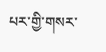པར་གྱི་གསར་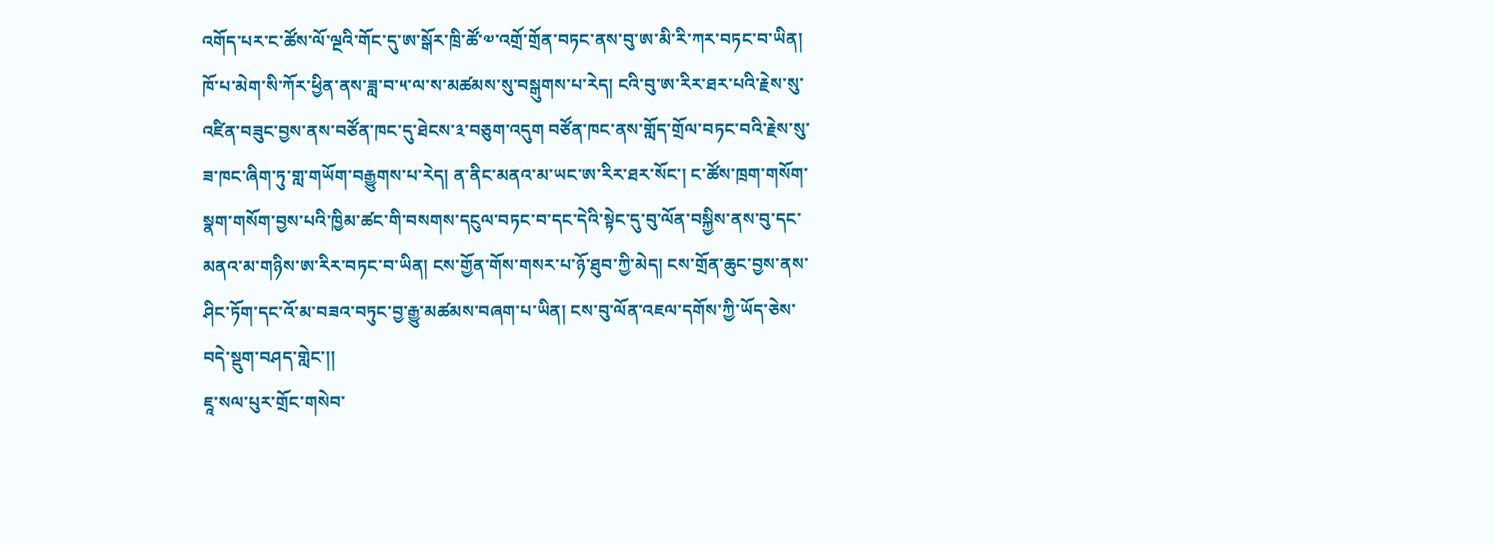འགོད་པར་ང་ཚོས་ལོ་ལྔའི་གོང་དུ་ཨ་སྒོར་ཁྲི་ཚོ་༧་འགྲོ་གྲོན་བཏང་ནས་བུ་ཨ་མི་རི་ཀར་བཏང་བ་ཡིན། ཁོ་པ་མེག་སི་ཀོར་ཕྱིན་ནས་ཟླ་བ་༥་ལ་ས་མཚམས་སུ་བསྒུགས་པ་རེད། ངའི་བུ་ཨ་རིར་ཐར་པའི་རྗེས་སུ་འཛིན་བཟུང་བྱས་ནས་བཙོན་ཁང་དུ་ཐེངས་༣་བཅུག་འདུག བཙོན་ཁང་ནས་གློད་གྲོལ་བཏང་བའི་རྗེས་སུ་ཟ་ཁང་ཞིག་ཏུ་གླ་གཡོག་བརྒྱུགས་པ་རེད། ན་ནིང་མནའ་མ་ཡང་ཨ་རིར་ཐར་སོང་། ང་ཚོས་ཁྲག་གསོག་སྣག་གསོག་བྱས་པའི་ཁྱིམ་ཚང་གི་བསགས་དངུལ་བཏང་བ་དང་དེའི་སྟེང་དུ་བུ་ལོན་བསྐྱིས་ནས་བུ་དང་མནའ་མ་གཉིས་ཨ་རིར་བཏང་བ་ཡིན། ངས་གྱོན་གོས་གསར་པ་ཉོ་ཐུབ་ཀྱི་མེད། ངས་གྲོན་ཆུང་བྱས་ནས་ཤིང་ཏོག་དང་འོ་མ་བཟའ་བཏུང་བྱ་རྒྱུ་མཚམས་བཞག་པ་ཡིན། ངས་བུ་ལོན་འཇལ་དགོས་ཀྱི་ཡོད་ཅེས་བདེ་སྡུག་བཤད་གླེང་།།
ཇཱ་སལ་པུར་གྲོང་གསེབ་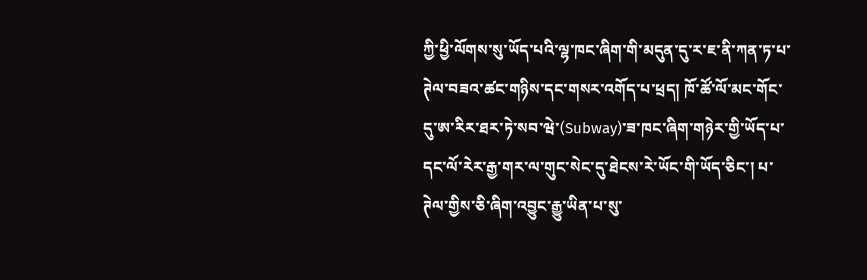ཀྱི་ཕྱི་ལོགས་སུ་ཡོད་པའི་ལྷ་ཁང་ཞིག་གི་མདུན་དུ་ར་ཇ་ནི་ཀན་ཏ་པ་ཊེལ་བཟའ་ཚང་གཉིས་དང་གསར་འགོད་པ་ཕྲད། ཁོ་ཚོ་ལོ་མང་གོང་དུ་ཨ་རིར་ཐར་ཏེ་སབ་ཝེ་(Subway)་ཟ་ཁང་ཞིག་གཉེར་གྱི་ཡོད་པ་དང་ལོ་རེར་རྒྱ་གར་ལ་གུང་སེང་དུ་ཐེངས་རེ་ཡོང་གི་ཡོད་ཅིང་། པ་ཊེལ་གྱིས་ཅི་ཞིག་འབྱུང་རྒྱུ་ཡིན་པ་སུ་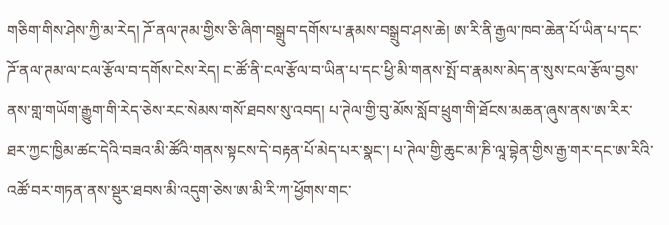གཅིག་གིས་ཤེས་ཀྱི་མ་རེད། ཌོ་ནལ་ཊམ་གྱིས་ཅི་ཞིག་བསྒྲུབ་དགོས་པ་རྣམས་བསྒྲུབ་ཤས་ཆེ། ཨ་རི་ནི་རྒྱལ་ཁབ་ཆེན་པོ་ཡིན་པ་དང་ཌོ་ནལ་ཊམ་ལ་ངལ་རྩོལ་བ་དགོས་ངེས་རེད། ང་ཚོ་ནི་ངལ་རྩོལ་བ་ཡིན་པ་དང་ཕྱི་མི་གནས་སྤོ་བ་རྣམས་མེད་ན་སུས་ངལ་རྩོལ་བྱས་ནས་གླ་གཡོག་རྒྱུག་གི་རེད་ཅེས་རང་སེམས་གསོ་ཐབས་སུ་འབད། པ་ཊེལ་གྱི་བུ་མོས་སློབ་ཕྲུག་གི་ཐོངས་མཆན་ཞུས་ནས་ཨ་རིར་ཐར་ཀྱང་ཁྱིམ་ཚང་དེའི་བཟའ་མི་ཚོའི་གནས་སྟངས་དེ་བརྟན་པོ་མེད་པར་སྣང་། པ་ཊེལ་གྱི་ཆུང་མ་ཎི་ལཱ་བྷེན་གྱིས་རྒྱ་གར་དང་ཨ་རིའི་འཚོ་བར་གཏན་ནས་སྡུར་ཐབས་མི་འདུག་ཅེས་ཨ་མི་རི་ཀ་ཕྱོགས་གང་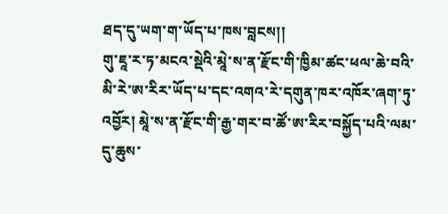ཐད་དུ་ཡག་ག་ཡོད་པ་ཁས་བླངས།།
གུ་ཇཱ་ར་ཏ་མངའ་སྡེའི་མཱེ་ས་ན་རྫོང་གི་ཁྱིམ་ཚང་ཕལ་ཆེ་བའི་མི་རེ་ཨ་རིར་ཡོད་པ་དང་འགའ་རེ་དགུན་ཁར་འཁོར་ཞག་ཏུ་འབྱོར། མཱེ་ས་ན་རྫོང་གི་རྒྱ་གར་བ་ཚོ་ཨ་རིར་བསྐྱོད་པའི་ལམ་དུ་ཆུས་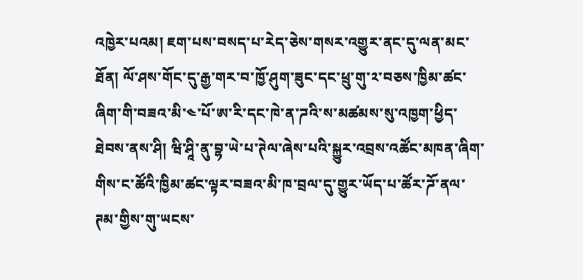འཁྱེར་པའམ། ཇག་པས་བསད་པ་རེད་ཅེས་གསར་འགྱུར་ནང་དུ་ལན་མང་ཐོན། ལོ་ཤས་གོང་དུ་རྒྱ་གར་བ་ཁྱོ་ཤུག་ཟུང་དང་ཕྲུ་གུ་༢་བཅས་ཁྱིམ་ཚང་ཞིག་གི་བཟའ་མི་༤་པོ་ཨ་རི་དང་ཁེ་ན་ཌའི་ས་མཚམས་སུ་འཁྱག་ཕྱིད་ཐེབས་ནས་ཤི། ཝི་ཤཱི་ནུ་བྷ་ཡེ་པ་ཊེལ་ཞེས་པའི་སྐྱུར་འབྲས་འཚོང་མཁན་ཞིག་གིས་ང་ཚོའི་ཁྱིམ་ཚང་ལྟར་བཟའ་མི་ཁ་བྲལ་དུ་གྱུར་ཡོད་པ་ཚོར་ཌོ་ནལ་ཊམ་གྱིས་གུ་ཡངས་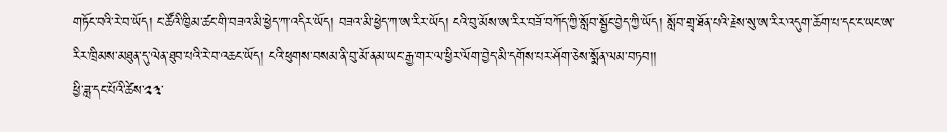གཏོང་བའི་རེ་བ་ཡོད། ང་ཚོའི་ཁྱིམ་ཚང་གི་བཟའ་མི་ཕྱེད་ཀ་འདིར་ཡོད། བཟའ་མི་ཕྱེད་ཀ་ཨ་རིར་ཡོད། ངའི་བུ་མོས་ཨ་རིར་བཟོ་བཀོད་ཀྱི་སློབ་སྦྱོང་བྱེད་ཀྱི་ཡོད། སློབ་གྲྭ་ཐོན་པའི་རྗེས་སུ་ཨ་རིར་འདུག་ཆོག་པ་དང་ང་ཡང་ཨ་རིར་ཁྲིམས་མཐུན་དུ་ལེན་ཐུབ་པའི་རེ་བ་འཆང་ཡོད། ངའི་ཕུགས་བསམ་ནི་བུ་མོ་ནམ་ཡང་རྒྱ་གར་ལ་ཕྱིར་ལོག་བྱེད་མི་དགོས་པར་ཤོག་ཅེས་སྨོན་ལམ་བཏབ།།
ཕྱི་ཟླ་དང་པོའི་ཚེས་༢༣་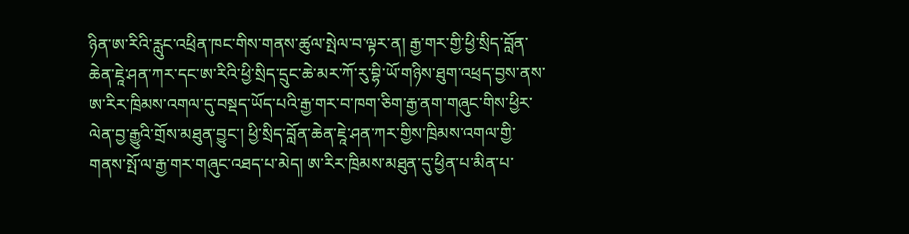ཉིན་ཨ་རིའི་རླུང་འཕྲིན་ཁང་གིས་གནས་ཚུལ་སྤེལ་བ་ལྟར་ན། རྒྱ་གར་གྱི་ཕྱི་སྲིད་བློན་ཆེན་ཇཱེ་ཤན་ཀར་དང་ཨ་རིའི་ཕྱི་སྲིད་དྲུང་ཆེ་མར་ཀོ་རུ་བྷི་ཡོ་གཉིས་ཐུག་འཕྲད་བྱས་ནས་ཨ་རིར་ཁྲིམས་འགལ་དུ་བསྡད་ཡོད་པའི་རྒྱ་གར་བ་ཁག་ཅིག་རྒྱ་ནག་གཞུང་གིས་ཕྱིར་ལེན་བྱ་རྒྱུའི་གྲོས་མཐུན་བྱུང་། ཕྱི་སྲིད་བློན་ཆེན་ཇཱེ་ཤན་ཀར་གྱིས་ཁྲིམས་འགལ་གྱི་གནས་སྤོ་ལ་རྒྱ་གར་གཞུང་འཐད་པ་མེད། ཨ་རིར་ཁྲིམས་མཐུན་དུ་ཕྱིན་པ་མིན་པ་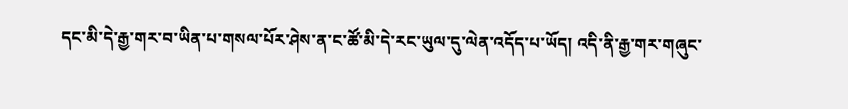དང་མི་དེ་རྒྱ་གར་བ་ཡིན་པ་གསལ་པོར་ཤེས་ན་ང་ཚོ་མི་དེ་རང་ཡུལ་དུ་ལེན་འདོད་པ་ཡོད། འདི་ནི་རྒྱ་གར་གཞུང་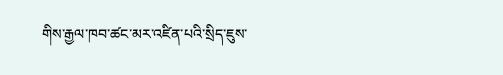གིས་རྒྱལ་ཁབ་ཚང་མར་འཛིན་པའི་སྲིད་ཇུས་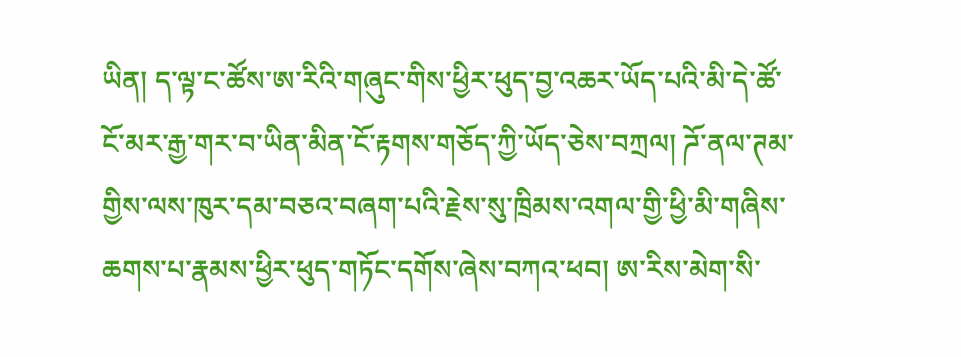ཡིན། ད་ལྟ་ང་ཚོས་ཨ་རིའི་གཞུང་གིས་ཕྱིར་ཕུད་བྱ་འཆར་ཡོད་པའི་མི་དེ་ཚོ་ངོ་མར་རྒྱ་གར་བ་ཡིན་མིན་ངོ་རྟགས་གཅོད་ཀྱི་ཡོད་ཅེས་བཀྲལ། ཌོ་ནལ་ཊམ་གྱིས་ལས་ཁུར་དམ་བཅའ་བཞག་པའི་རྗེས་སུ་ཁྲིམས་འགལ་གྱི་ཕྱི་མི་གཞིས་ཆགས་པ་རྣམས་ཕྱིར་ཕུད་གཏོང་དགོས་ཞེས་བཀའ་ཕབ། ཨ་རིས་མེག་སི་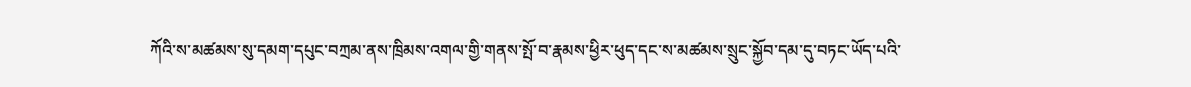ཀོའི་ས་མཚམས་སུ་དམག་དཔུང་བཀྲམ་ནས་ཁྲིམས་འགལ་གྱི་གནས་སྤོ་བ་རྣམས་ཕྱིར་ཕུད་དང་ས་མཚམས་སྲུང་སྐྱོབ་དམ་དུ་བཏང་ཡོད་པའི་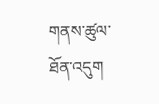གནས་ཚུལ་ཐོན་འདུག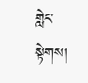གླེང་སྟེགས།